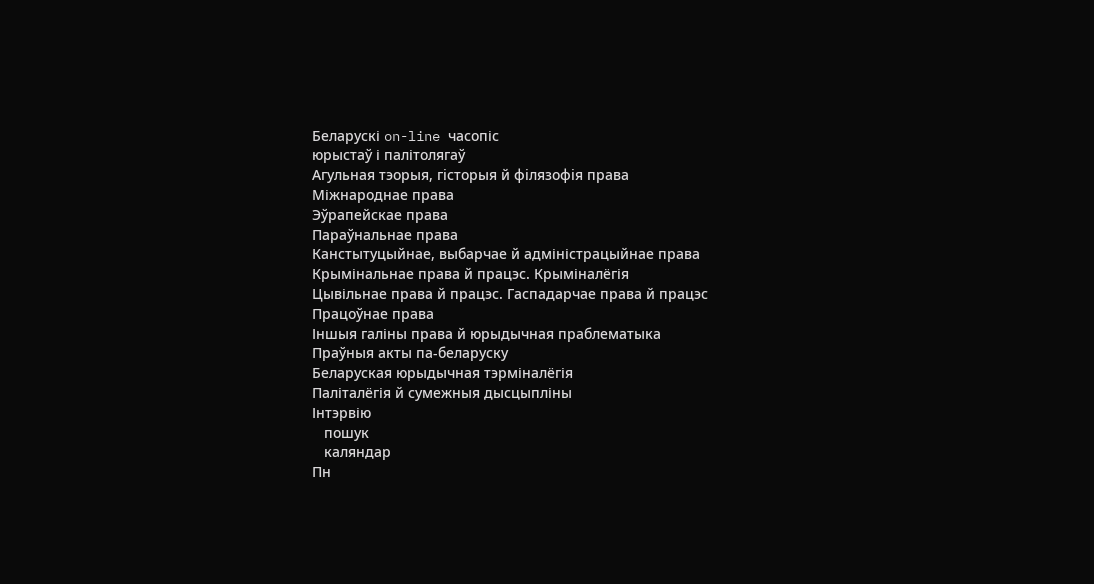Беларускі on-line часопіс
юрыстаў і палітолягаў
Агульная тэорыя, гiсторыя й фiлязофiя права
Міжнароднае права
Эўрапейскае права
Параўнальнае права
Канстытуцыйнае, выбарчае й адміністрацыйнае права
Крымінальнае права й працэс. Крыміналёгія
Цывільнае права й працэс. Гаспадарчае права й працэс
Працоўнае права
Іншыя галіны права й юрыдычная праблематыка
Праўныя акты па-беларуску
Беларуская юрыдычная тэрміналёгія
Паліталёгія й сумежныя дысцыпліны
Інтэрвію
   пошук
   каляндар
Пн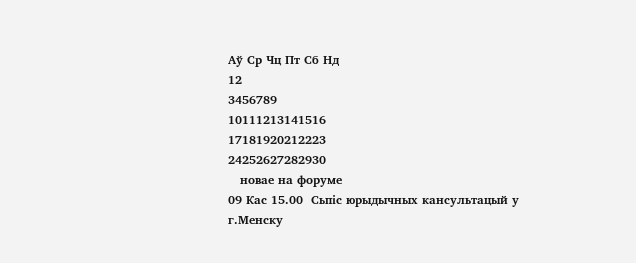Аў Ср Чц Пт Сб Нд
12
3456789
10111213141516
17181920212223
24252627282930
   новае на форуме
09 Кас 15.00  Сьпіс юрыдычных кансультацый у г.Менску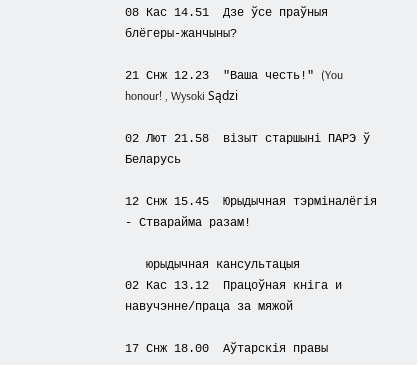08 Кас 14.51  Дзе ўсе праўныя блёгеры-жанчыны?

21 Снж 12.23  "Ваша честь!" (You honour! , Wysoki Sądzi

02 Лют 21.58  візыт старшыні ПАРЭ ў Беларусь

12 Снж 15.45  Юрыдычная тэрміналёгія - Стварайма разам!

   юрыдычная кансультацыя
02 Кас 13.12  Працоўная кніга и навучэнне/праца за мяжой

17 Снж 18.00  Аўтарскія правы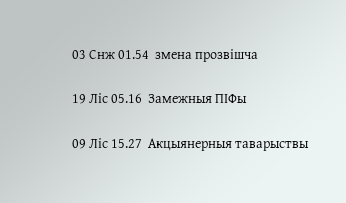03 Снж 01.54  змена прозвішча

19 Ліс 05.16  Замежныя ПІФы

09 Ліс 15.27  Акцыянерныя таварыствы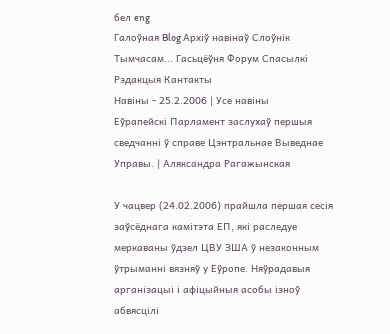бел eng
Галоўная Blog Архіў навінаў Слоўнік Тымчасам... Гасьцёўня Форум Спасылкі Рэдакцыя Кантакты
Навіны - 25.2.2006 | Усе навіны
Еўрапейскі Парламент заслухаў першыя сведчанні ў справе Цэнтральнае Выведнае Управы. | Аляксандра Рагажынская

У чацвер (24.02.2006) прайшла першая сесія заўсёднага камітэта ЕП, які раследуе меркаваны ўдзел ЦВУ ЗША ў незаконным ўтрыманні вязняў у Еўропе. Няўрадавыя арганізацыі і афіцыйныя асобы ізноў абвясцілі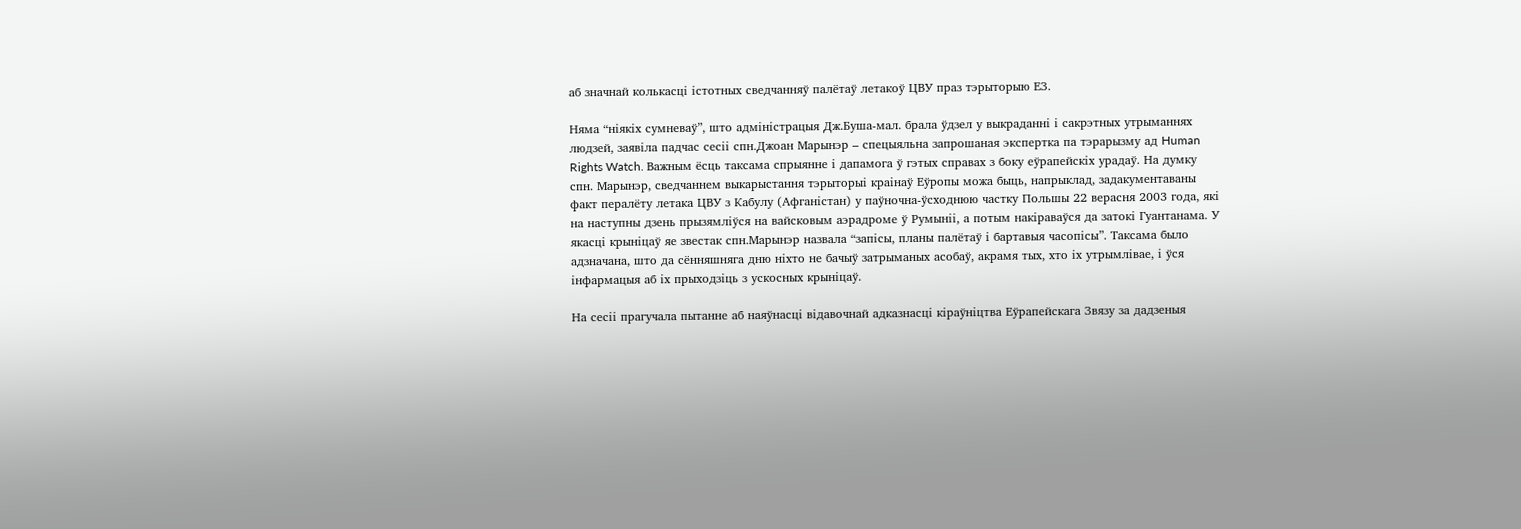аб значнай колькасці істотных сведчанняў палётаў летакоў ЦВУ праз тэрыторыю ЕЗ.

Няма “ніякіх сумневаў”, што адміністрацыя Дж.Буша-мал. брала ўдзел у выкраданні і сакрэтных утрыманнях людзей, заявіла падчас сесіі спн.Джоан Марынэр – спецыяльна запрошаная экспертка па тэрарызму ад Human Rights Watch. Важным ёсць таксама спрыянне і дапамога ў гэтых справах з боку еўрапейскіх урадаў. На думку спн. Марынэр, сведчаннем выкарыстання тэрыторыі краінаў Еўропы можа быць, напрыклад, задакументаваны факт пералёту летака ЦВУ з Кабулу (Афганістан) у паўночна-ўсходнюю частку Польшы 22 верасня 2003 года, які на наступны дзень прызямліўся на вайсковым аэрадроме ў Румыніі, а потым накіраваўся да затокі Гуантанама. У якасці крыніцаў яе звестак спн.Марынэр назвала “запісы, планы палётаў і бартавыя часопісы”. Таксама было адзначана, што да сённяшняга дню ніхто не бачыў затрыманых асобаў, акрамя тых, хто іх утрымлівае, і ўся інфармацыя аб іх прыходзіць з ускосных крыніцаў.

На сесіі прагучала пытанне аб наяўнасці відавочнай адказнасці кіраўніцтва Еўрапейскага Звязу за дадзеныя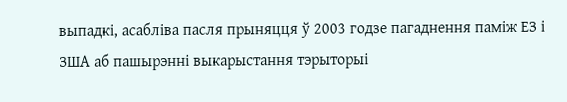выпадкі, асабліва пасля прыняцця ў 2003 годзе пагаднення паміж ЕЗ і ЗША аб пашырэнні выкарыстання тэрыторыі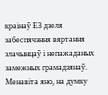краінаў ЕЗ дзеля забеспячэння вяртання злачынцаў і непажаданых замежных грамадзянаў. Менавіта яно, на думку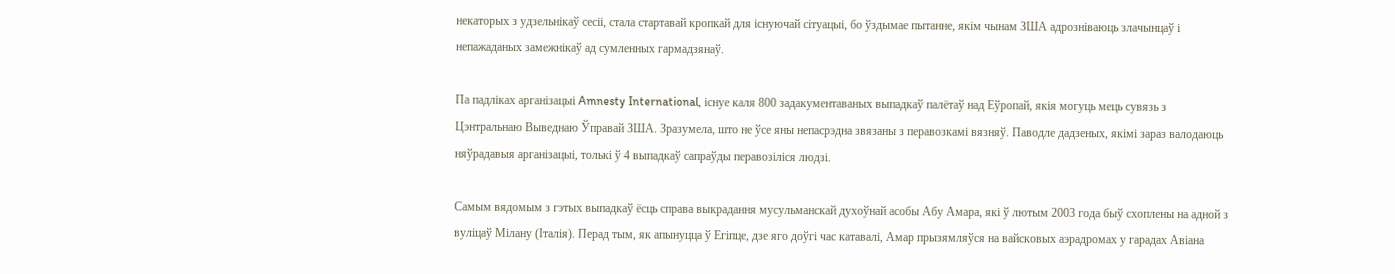некаторых з удзельнікаў сесіі, стала стартавай кропкай для існуючай сітуацыі, бо ўздымае пытанне, якім чынам ЗША адрозніваюць злачынцаў і непажаданых замежнікаў ад сумленных гармадзянаў.

Па падліках арганізацыі Amnesty International, існуе каля 800 задакументаваных выпадкаў палётаў над Еўропай, якія могуць мець сувязь з Цэнтральнаю Выведнаю Ўправай ЗША. Зразумела, што не ўсе яны непасрэдна звязаны з перавозкамі вязняў. Паводле дадзеных, якімі зараз валодаюць няўрадавыя арганізацыі, толькі ў 4 выпадкаў сапраўды перавозіліся людзі.

Самым вядомым з гэтых выпадкаў ёсць справа выкрадання мусульманскай духоўнай асобы Абу Амара, які ў лютым 2003 года быў схоплены на адной з вуліцаў Мілану (Італія). Перад тым, як апынуцца ў Егіпце, дзе яго доўгі час катавалі, Амар прызямляўся на вайсковых аэрадромах у гарадах Авіана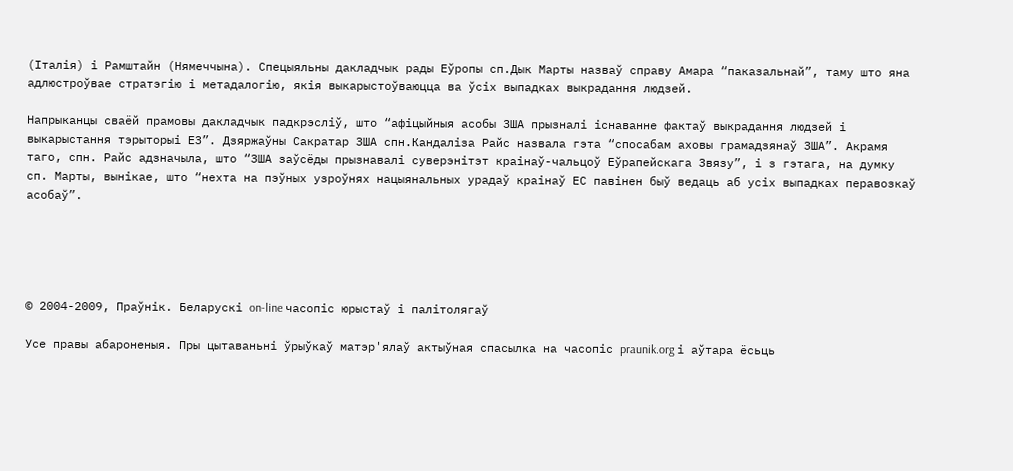(Італія) і Рамштайн (Нямеччына). Спецыяльны дакладчык рады Еўропы сп.Дык Марты назваў справу Амара “паказальнай”, таму што яна адлюстроўвае стратэгію і метадалогію, якія выкарыстоўваюцца ва ўсіх выпадках выкрадання людзей.

Напрыканцы сваёй прамовы дакладчык падкрэсліў, што “афіцыйныя асобы ЗША прызналі існаванне фактаў выкрадання людзей і выкарыстання тэрыторыі ЕЗ”. Дзяржаўны Сакратар ЗША спн.Кандаліза Райс назвала гэта “спосабам аховы грамадзянаў ЗША”. Акрамя таго, спн. Райс адзначыла, што “ЗША заўсёды прызнавалі суверэнітэт краінаў-чальцоў Еўрапейскага Звязу”, і з гэтага, на думку сп. Марты, вынікае, што “нехта на пэўных узроўнях нацыянальных урадаў краінаў ЕС павінен быў ведаць аб усіх выпадках перавозкаў асобаў”.





© 2004-2009, Праўнік. Беларускі on-line часопіс юрыстаў і палітолягаў

Усе правы абароненыя. Пры цытаваньні ўрыўкаў матэр'ялаў актыўная спасылка на часопіс praunik.org і аўтара ёсьць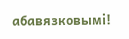абавязковымі!